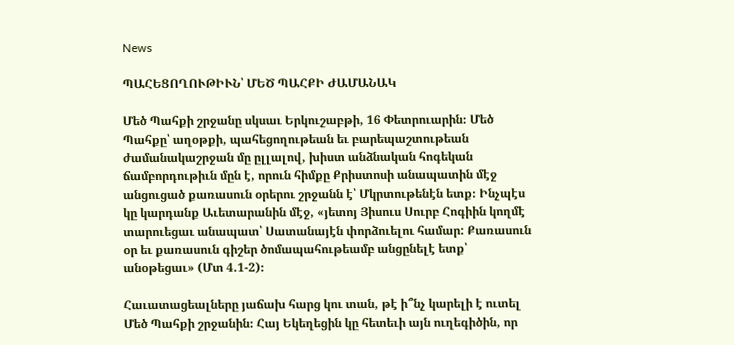News

ՊԱՀԵՑՈՂՈՒԹԻՒՆ՝ ՄԵԾ ՊԱՀՔԻ ԺԱՄԱՆԱԿ

Մեծ Պահքի շրջանը սկսաւ Երկուշաբթի, 16 Փետրուարին։ Մեծ Պահքը՝ աղօթքի, պահեցողութեան եւ բարեպաշտութեան ժամանակաշրջան մը ըլլալով, խիստ անձնական հոգեկան ճամբորդութիւն մըն է, որուն հիմքը Քրիստոսի անապատին մէջ անցուցած քառասուն օրերու շրջանն է՝ Մկրտութենէն ետք։ Ինչպէս կը կարդանք Աւետարանին մէջ, «յետոյ Յիսուս Սուրբ Հոգիին կողմէ տարուեցաւ անապատ՝ Սատանայէն փորձուելու համար: Քառասուն օր եւ քառասուն գիշեր ծոմապահութեամբ անցընելէ ետք՝ անօթեցաւ» (Մտ 4.1-2)։

Հաւատացեալները յաճախ հարց կու տան, թէ ի՞նչ կարելի է ուտել Մեծ Պահքի շրջանին։ Հայ Եկեղեցին կը հետեւի այն ուղեգիծին, որ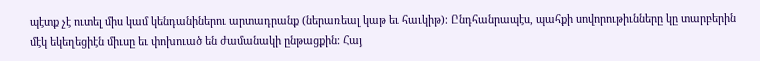պէտք չէ ուտել միս կամ կենդանիներու արտադրանք (ներառեալ կաթ եւ հաւկիթ)։ Ընդհանրապէս, պահքի սովորութիւնները կը տարբերին մէկ եկեղեցիէն միւսը եւ փոխուած են ժամանակի ընթացքին։ Հայ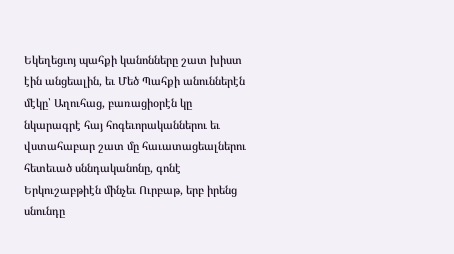Եկեղեցւոյ պահքի կանոնները շատ խիստ էին անցեալին, եւ Մեծ Պահքի անուններէն մէկը՝ Աղուհաց, բառացիօրէն կը նկարագրէ հայ հոգեւորականներու եւ վստահաբար շատ մը հաւատացեալներու հետեւած սննդականոնը, գոնէ Երկուշաբթիէն մինչեւ Ուրբաթ, երբ իրենց սնունդը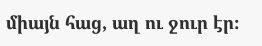միայն հաց, աղ ու ջուր էր։